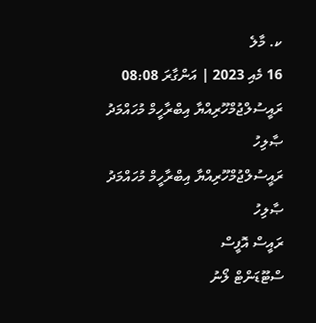ކ. މާލެ
16 މެއި 2023 | އަންގާރަ 08:08
ރައީސުލްޖުމްހޫރިއްޔާ އިބްރާހީމް މުހައްމަދު ޞާލިހު
ރައީސުލްޖުމްހޫރިއްޔާ އިބްރާހީމް މުހައްމަދު ޞާލިހު
ރައީސް އޮފީސް
ސްޓޫޑަންޓް ލޯނު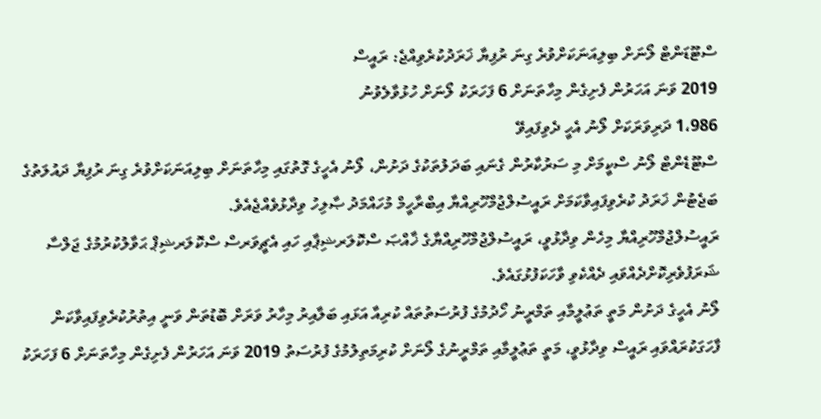ސްޓޫޑަންޓް ލޯނަށް ބިލިއަނަކަށްވުރެ ގިނަ ރުފިޔާ ޚަރަދުކުރެވިއްޖެ: ރައީސް
2019 ވަނަ އަހަރުން ފެށިގެން މިހާތަނަށް 6 ފަހަރަކު ލޯނަށް ހުޅުވާލެވުނު
1،986 ދަރިވަރަކަށް ލޯނު އެހީ ދެވިފައިވޭ
ސްޓޫޑެންޓް ލޯނު ސްކީމަށް މި ސަރުކާރުން ގެނައި ބަދަލުތަކުގެ ދަށުން، ލޯނު އެހީގެ ގޮތުގައި މިހާތަނަށް ބިލިއަނަކަށްވުރެ ގިނަ ރުފިޔާ ދައުލަތުގެ ބަޖެޓުން ޚަރަދު ކުރެވިފައިވާކަމަށް ރައީސުލްޖުމްހޫރިއްޔާ އިބްރާހީމް މުހައްމަދު ޞާލިހު ވިދާޅުވެއްޖެއެވެ.
ރައީސުލްޖުމްހޫރިއްޔާ މިހެން ވިދާޅުވީ، ރައީސުލްޖުމްހޫރިއްޔާގެ ޚާއްޞަ ސްކޮލަރޝިޕާއި ހައި އެޗީވަރސް ސްކޮލަރޝިޕް ޙަވާލުކުރުމުގެ ޖަލްސާ ޝަރަފުވެރިކޮށްދެއްވައި ދެއްކެވި ވާހަކަފުޅުގައެވެ.
ލޯނު އެހީގެ ދަށުން މަތީ ތަޢުލީމާއި ތަމްރީނު ހޯދުމުގެ ފުރުސަތުތައް ކުރިއާ އަޅައި ބަލާއިރު މިހާރު ވަރަށް ބޮޑުތަން ވަނީ އިތުރުކުރެވިފައިވާކަން ފާހަގަކުރައްވައި ރައީސް ވިދާޅުވީ، މަތީ ތަޢުލީމާއި ތަމްރީނުގެ ލޯނަށް ކުރިމަތިލުމުގެ ފުރުސަތު 2019 ވަނަ އަހަރުން ފެށިގެން މިހާތަނަށް 6 ފަހަރަކު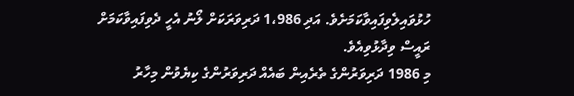ހުޅުވައިލެވިފައިވާކަމަށެވެ. އަދި 1،986 ދަރިވަރަކަށް ލޯނު އެހީ ދެވިފައިވާކަމަށް ރައީސް ވިދާޅުވިއެވެ.
މި 1986 ދަރިވަރުންގެ ތެރެއިން ބައެއް ދަރިވަރުންގެ ކިޔެވުން މިހާރު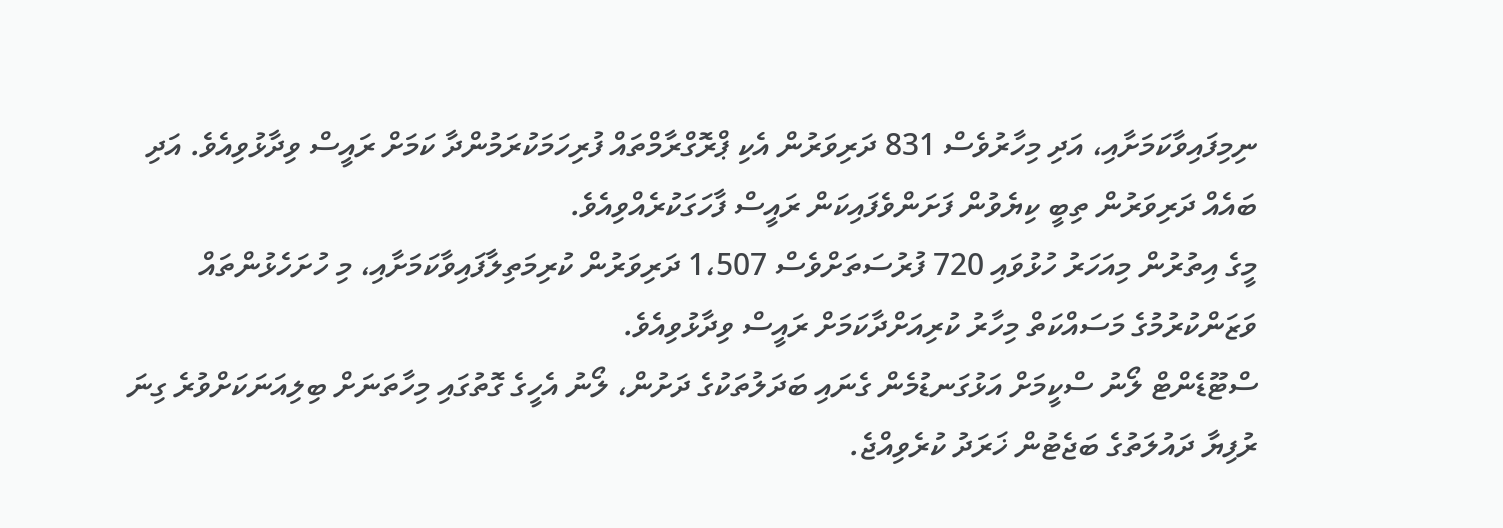ނިމިފައިވާކަމަށާއި، އަދި މިހާރުވެސް 831 ދަރިވަރުން އެކި ޕްރޮގްރާމްތައް ފުރިހަމަކުރަމުންދާ ކަމަށް ރައީސް ވިދާޅުވިއެވެ. އަދި ބައެއް ދަރިވަރުން ތިބީ ކިޔެވުން ފަށަންވެފައިކަން ރައީސް ފާހަގަކުރެއްވިއެވެ.
މީގެ އިތުރުން މިއަހަރު ހުޅުވައި 720 ފުރުސަތަށްވެސް 1،507 ދަރިވަރުން ކުރިމަތިލާފައިވާކަމަށާއި، މި ހުށަހެޅުންތައް ވަޒަންކުރުމުގެ މަސައްކަތް މިހާރު ކުރިއަށްދާކަމަށް ރައީސް ވިދާޅުވިއެވެ.
ސްޓޫޑެންޓް ލޯނު ސްކީމަށް އަޅުގަނޑުމެން ގެނައި ބަދަލުތަކުގެ ދަށުން، ލޯނު އެހީގެ ގޮތުގައި މިހާތަނަށް ބިލިއަނަކަށްވުރެ ގިނަ ރުފިޔާ ދައުލަތުގެ ބަޖެޓުން ޚަރަދު ކުރެވިއްޖެ.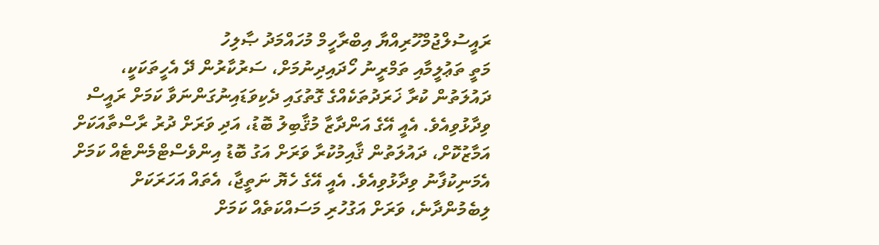ރައީސުލްޖުމްހޫރިއްޔާ އިބްރާހީމް މުހައްމަދު ޞާލިހު
މަތީ ތަޢުލީމާއި ތަމްރީނު ހޯދައިދިނުމަށް، ސަރުކާރުން ދޭ އެހީތަކަކީ، ދައުލަތުން ކުރާ ޚަރަދުތަކެއްގެ ގޮތުގައި ދެކިވަޑައިނުގަންނަވާ ކަމަށް ރައީސް ވިދާޅުވިއެވެ. އެއީ އޭގެ އަންދާޒާ މުޤާބިލު ބޮޑު، އަދި ވަރަށް ދުރު ރާސްތާއަކަށް އަމާޒުކޮށް، ދައުލަތުން ޤާއިމުކުރާ ވަރަށް އަގު ބޮޑު އިންވެސްޓްމެންޓެއް ކަމަށް އެމަނިކުފާނު ވިދާޅުވިއެވެ. އެއީ އޭގެ ހެޔޮ ނަތީޖާ، އެތައް އަހަރަކަށް ލިބެމުންދާނެ، ވަރަށް އަގުހުރި މަސައްކަތެއް ކަމަށް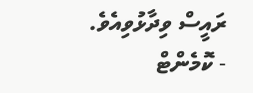ރައީސް ވިދާޅުވިއެވެ.
- ކޮމެންޓް